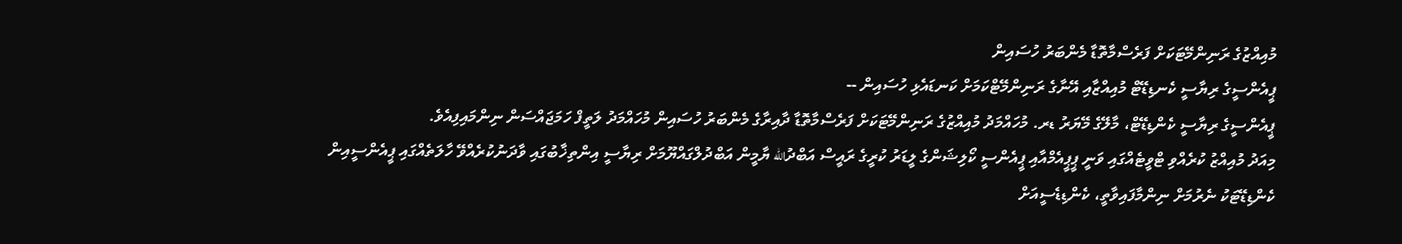މުއިއްޒުގެ ރަނިންމޭޓަކަށް ފަރެސްމާތޮޑާ މެންބަރު ހުސައިން
ޕީއެންސީގެ ރިޔާސީ ކެނޑިޑޭޓް މުއިއްޒާއި އޭނާގެ ރަނިންމޭޓްކަމަށް ކަނޑައެޅި ހުސައިން --
ޕީއެންސީގެ ރިޔާސީ ކެންޑިޑޭޓް، މާލޭގެ މޭޔަރު ޑރ. މުހައްމަދު މުއިއްޒުގެ ރަނިންމޭޓަކަށް ފަރެސްމާތޮޑާ ދާއިރާގެ މެންބަރު ހުސައިން މުހައްމަދު ލަތީފް ހަމަޖައްސަން ނިންމައިފިއެވެ.
މިއަދު މުއިއްޒު ކުރެއްވި ޓްވީޓެއްގައި ވަނީ ޕީޕީއެމްއާއި ޕީއެންސީ ކޯލިޝަންގެ ލީޑަރު ކުރީގެ ރައީސް އަބްދުالله ޔާމީން އަބްދުލްގައްޔޫމަށް ރިޔާސީ އިންތިޚާބުގައި ވާދަނުކުރެއްވޭ ހާލަތެއްގައި ޕީއެންސީއިން ކެންޑިޑޭޓަކު ނެރުމަށް ނިންމާފައިވާތީ، ކެންޑިޑެސީއަށް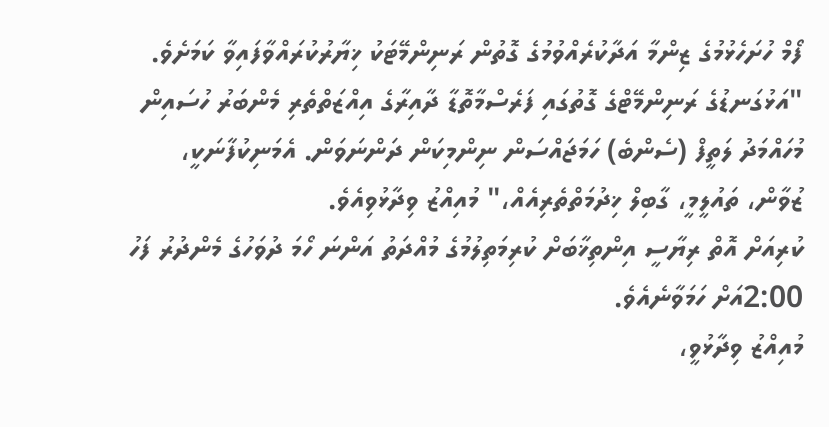ފޯމް ހުށަހެޅުމުގެ ޒިންމާ އަދާކުރެއްވުމުގެ ގޮތުން ރަނިންމޭޓަކު ޚިޔާރުކުރައްވާފައިވާ ކަމަށެވެ.
"އަޅުގަނޑުގެ ރަނިންމޭޓްގެ ގޮތުގައި ފަރެސްމާތޮޑާ ދާއިރާގެ އިއްޒަތްތެރި މެންބަރު ހުސައިން މުހައްމަދު ލަތީފް (ސެންބެ) ހަމަޖައްސަން ނިންމިކަން ދަންނަވަން. އެމަނިކުފާނަކީ، ޒުވާން، ތައުލީމީ، ގާބިލް ޚިދުމަތްތެރިއެއް،" މުއިއްޒު ވިދާޅުވިއެވެ.
ކުރިއަށް އޮތް ރިޔާސީ އިންތިޚާބަށް ކުރިމަތިލުމުގެ މުއްދަތު އަންނަ ހޯމަ ދުވަހުގެ މެންދުރު ފަހު 2:00އަށް ހަމަވާނެއެވެ.
މުއިއްޒު ވިދާޅުވީ،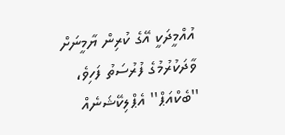އުއްމީދަކީ އޭގެ ކުރިން ޔާމީނަށް ވާދަކުރުމުގެ ފުރުސަތު ފަހިވެ، ''ބެކްއަޕް'' އެޕްލިކޭޝަނެއް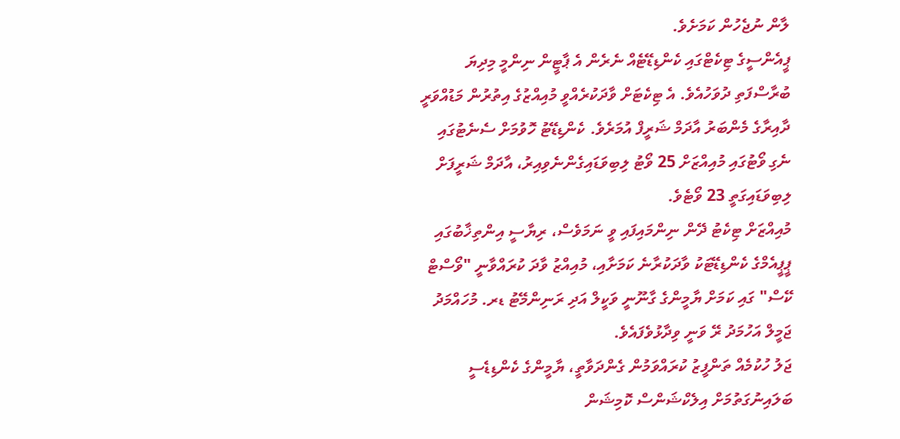ލާން ނުޖެހުން ކަމަށެވެ.
ޕީއެންސީގެ ޓިކެޓްގައި ކެންޑިޑޭޓެއް ނެރެން އެ ޕާޓީން ނިންމީ މިދިޔަ ބުރާސްފަތި ދުވަހުއެވެ. އެ ޓިކެޓަށް ވާދަކުރެއްވީ މުއިއްޒުގެ އިތުރުން މަޑުއްވަރީ ދާއިރާގެ މެންބަރު އާދަމް ޝަރީފް އުމަރެވެ. ކެންޑިޑޭޓު ހޮވުމަށް ސެނެޓުގައި ނެގި ވޯޓުގައި މުއިއްޒަށް 25 ވޯޓު ލިބިވަޑައިގެންނެވިއިރު، އާދަމް ޝަރީފަށް ލިބިވަޑައިގަތީ 23 ވޯޓެވެ.
މުއިއްޒަށް ޓިކެޓު ދޭން ނިންމައިފައި ވީ ނަމަވެސް، ރިޔާސީ އިންތިޚާބުގައި ޕީޕީއެމްގެ ކެންޑިޑޭޓަކު ވާދަކުރާނެ ކަމަށާއި، މުއިއްޒު ވާދަ ކުރައްވާނީ "ވޯސްޓް ކޭސް" ގައި ކަމަށް ޔާމީންގެ ގާނޫނީ ވަކީލް އަދި ރަނިންމޭޓު ޑރ. މުހައްމަދު ޖަމީލް އަހުމަދު ރޭ ވަނީ ވިދާޅުވެފައެވެ.
ޖަލު ހުކުމެއް ތަންފީޒު ކުރައްވަމުން ގެންދަވާތީ، ޔާމީންގެ ކެންޑިޑެސީ ބަލައިނުގަތުމަށް އިލެކްޝަންސް ކޮމިޝަން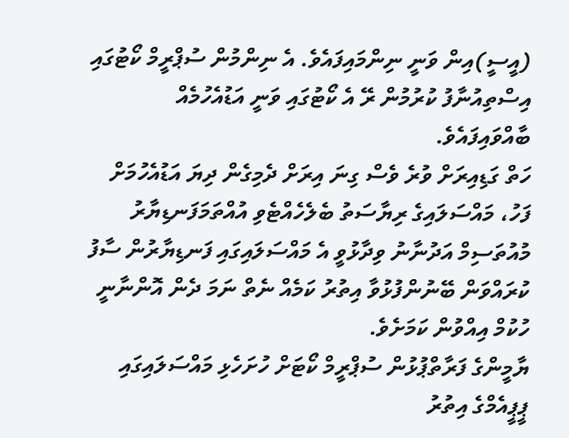(އީސީ)އިން ވަނީ ނިންމައިފައެވެ. އެ ނިންމުން ސުޕްރީމް ކޯޓުގައި އިސްތިއުނާފު ކުރުމުން ރޭ އެ ކޯޓުގައި ވަނީ އަޑުއެހުމެއް ބާއްވައިފައެވެ.
ހަތް ގަޑިއިރަށް ވުރެ ވެސް ގިނަ އިރަށް ދެމިގެން ދިޔަ އަޑުއެހުމަށް ފަހު، މައްސަލައިގެ ރިޔާސަތު ބެލެހެއްޓެވި އުއްތަމަފަނޑިޔާރު މުއުތަސިމް އަދުނާނު ވިދާޅުވީ އެ މައްސަލައިގައި ފަނޑިޔާރުން ސާފު ކުރައްވަން ބޭނުންފުޅުވާ އިތުރު ކަމެއް ނެތް ނަމަ ދެން އޮންނާނީ ހުކުމް އިއްވުން ކަމަށެވެ.
ޔާމީންގެ ފަރާތްޕުޅުން ސުޕްރީމް ކޯޓަށް ހުށަހެޅި މައްސަލައިގައި ޕީޕީއެމްގެ އިތުރު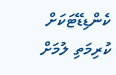ކެންޑިޑޭޓަކަށް ކުރިމަތި ލުމަށް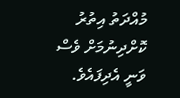މުއްދަތު އިތުރު ކޮށްދިނުމަށް ވެސް ވަނީ އެދިފައެވެ.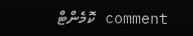comment ކޮމެންޓް